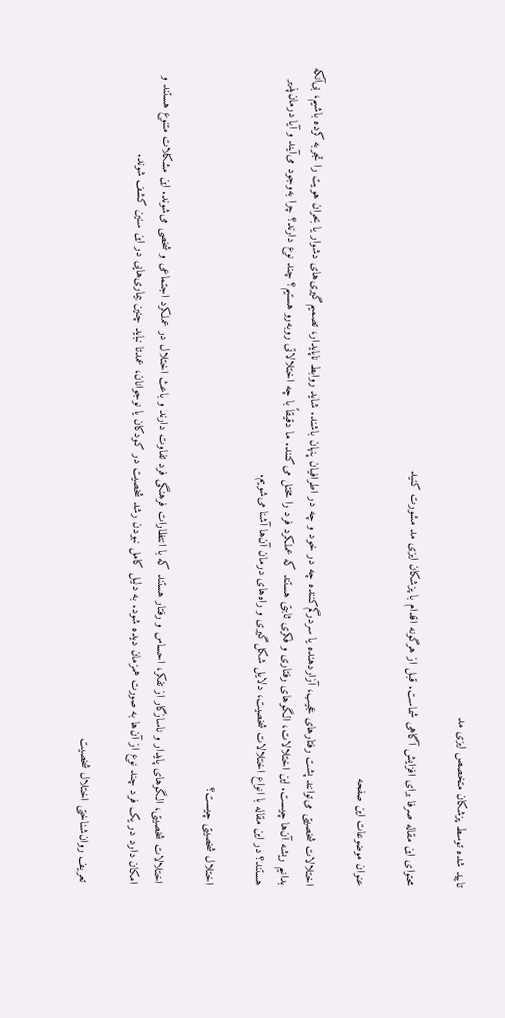تایید شده توسط پزشکان متخصص ایزی مد

محتوای این مقاله صرفا برای افزایش آگاهی شماست. قبل از هرگونه اقدام با پزشکان ایزی مد مشورت کنید

عنوان موضوعات این صفحه

اختلالات شخصیتی می‌توانند پشت رفتارهای عجیب، آزاردهنده یا سردرگم‌کننده چه در خود و چه در اطرافیان پنهان باشند. شاید روابط ناپایدار، تصمیم‌گیری‌های دشوار یا بحران هویت را تجربه کرده باشیم، بی‌آنکه بدانیم ریشه آن‌‌ها چیست. این اختلالات، الگوهای رفتاری و فکری ثابتی هستند که عملکرد فرد را مختل می‌کنند. ما دقیقاً با چه اختلالاتی روبه‌رو هستیم؟ چند نوع دارند؟ چرا به‌وجود می‌آیند و آیا درمان‌پذیر هستند؟ در این مقاله با انواع اختلالات شخصیت، دلایل شکل‌گیری و راه‌های درمان آن‌ها آشنا می‌شویم.

اختلال شخصیتی چیست؟

اختلالات شخصیتی، الگوهای پایدار و ناسازگار از تفکر، احساس و رفتار هستند که با انتظارات فرهنگی فرد تفاوت دارند و باعث اختلال در عملکرد اجتماعی و شخصی می‌شوند. این مشکلات متنوع هستند و امکان دارد در یک فرد چند نوع از آن‌ها به صورت همزمان دیده شود. به دلیل کامل نبودن رشد شخصیت در کودکان یا نوجوانان، عمدتا نباید چنین بیماری‌هایی در این سنین کشف شوند.

تعریف روان‌شناختی اختلال شخصیت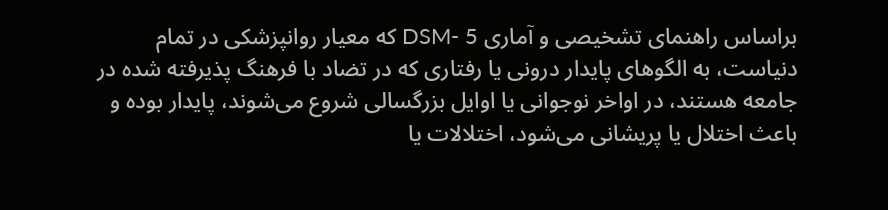براساس راهنمای تشخیصی و آماری DSM- 5 که معیار روانپزشکی در تمام دنیاست، به الگوهای پایدار درونی یا رفتاری که در تضاد با فرهنگ پذیرفته شده در جامعه هستند، در اواخر نوجوانی یا اوایل بزرگسالی شروع می‌شوند، پایدار بوده و باعث اختلال یا پریشانی می‌شود، اختلالات یا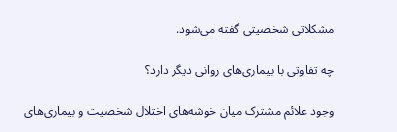مشکلاتی شخصیتی گفته می‌شود.

چه تفاوتی با بیماری‌های روانی دیگر دارد؟

وجود علائم مشترک میان خوشه‌های اختلال شخصیت و بیماری‌های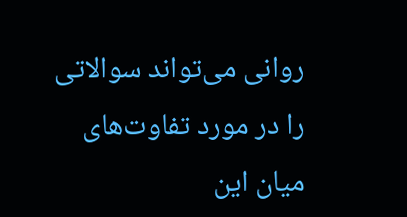روانی می‌تواند سوالاتی را در مورد تفاوت‌های میان این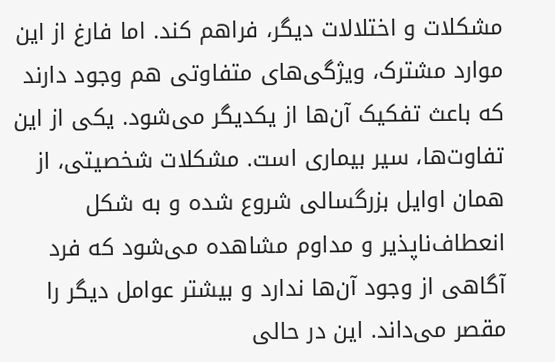مشکلات و اختلالات دیگر، فراهم کند. اما فارغ از این موارد مشترک، ویژگی‌های متفاوتی هم وجود دارند که باعث تفکیک آن‌ها از یکدیگر می‌شود. یکی از این تفاوت‌ها، سیر بیماری است. مشکلات شخصیتی، از همان اوایل بزرگسالی شروع شده و به شکل انعطاف‌ناپذیر و مداوم مشاهده می‌شود که فرد آگاهی از وجود آن‌ها ندارد و بیشتر عوامل دیگر را مقصر می‌داند. این در حالی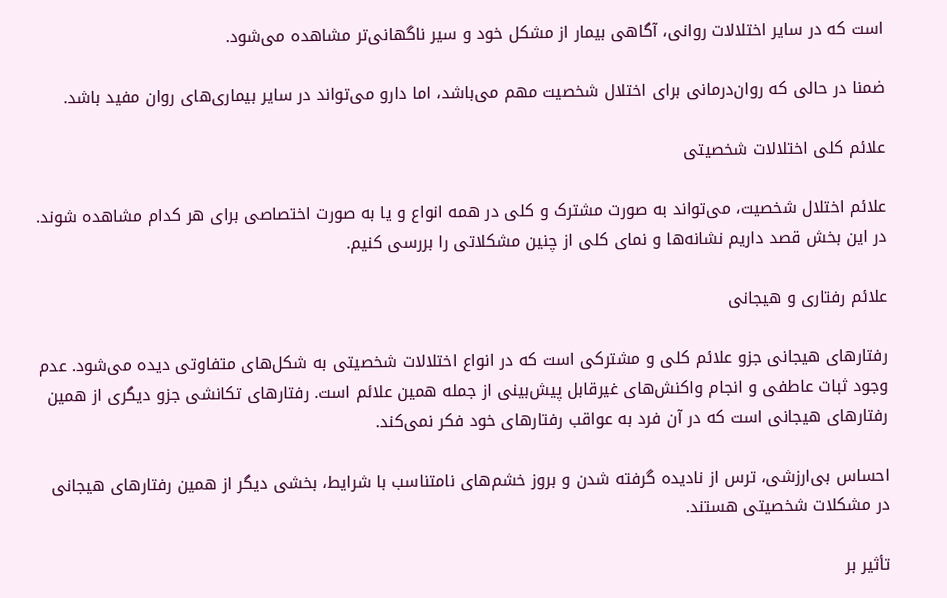است که در سایر اختلالات روانی، آگاهی بیمار از مشکل خود و سیر ناگهانی‌تر مشاهده می‌شود.

ضمنا در حالی که روان‌درمانی برای اختلال شخصیت مهم می‌باشد، اما دارو می‌تواند در سایر بیماری‌های روان مفید باشد.

علائم کلی اختلالات شخصیتی

علائم اختلال شخصیت، می‌تواند به صورت مشترک و کلی در همه انواع و یا به صورت اختصاصی برای هر کدام مشاهده شوند. در این بخش قصد داریم نشانه‌ها و نمای کلی از چنین مشکلاتی را بررسی کنیم.

علائم رفتاری و هیجانی

رفتارهای هیجانی جزو علائم کلی و مشترکی است که در انواع اختلالات شخصیتی به شکل‌های متفاوتی دیده می‌شود. عدم وجود ثبات عاطفی و انجام واکنش‌های غیرقابل پیش‌بینی از جمله همین علائم است. رفتارهای تکانشی جزو دیگری از همین رفتارهای هیجانی است که در آن فرد به عواقب رفتارهای خود فکر نمی‌کند.

احساس بی‌ارزشی، ترس از نادیده گرفته شدن و بروز خشم‌های نامتناسب با شرایط، بخشی دیگر از همین رفتارهای هیجانی در مشکلات شخصیتی هستند.

تأثیر بر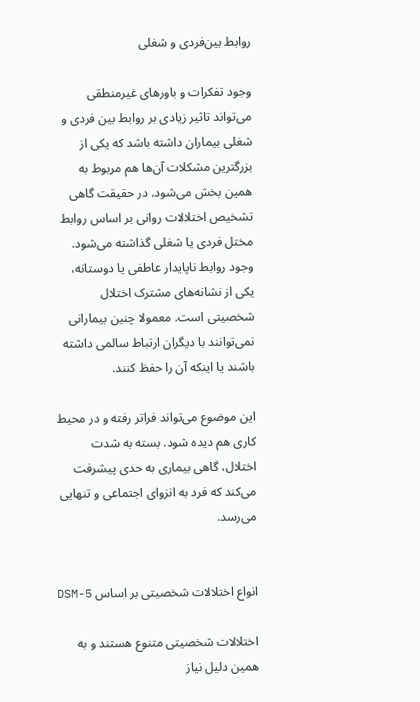روابط بین‌فردی و شغلی

وجود تفکرات و باورهای غیرمنطقی می‌تواند تاثیر زیادی بر روابط بین فردی و شغلی بیماران داشته باشد که یکی از بزرگترین مشکلات آن‌ها هم مربوط به همین بخش می‌شود. در حقیقت گاهی تشخیص اختلالات روانی بر اساس روابط مختل فردی یا شغلی گذاشته می‌شود. وجود روابط ناپایدار عاطفی یا دوستانه، یکی از نشانه‌های مشترک اختلال شخصیتی است. معمولا چنین بیمارانی نمی‌توانند با دیگران ارتباط سالمی داشته باشند یا اینکه آن را حفظ کنند.

این موضوع می‌تواند فراتر رفته و در محیط کاری هم دیده شود. بسته به شدت اختلال، گاهی بیماری به حدی پیشرفت می‌کند که فرد به انزوای اجتماعی و تنهایی می‌رسد.


انواع اختلالات شخصیتی بر اساس DSM-5

اختلالات شخصیتی متنوع هستند و به همین دلیل نیاز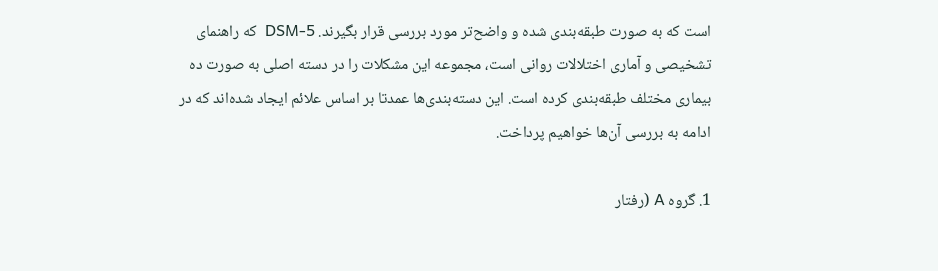است که به صورت طبقه‌بندی شده و واضح‌تر مورد بررسی قرار بگیرند. DSM-5  که راهنمای تشخیصی و آماری اختلالات روانی است، مجموعه این مشکلات را در دسته اصلی به صورت ده بیماری مختلف طبقه‌بندی کرده است. این دسته‌بندی‌ها عمدتا بر اساس علائم ایجاد شده‌اند که در ادامه به بررسی آن‌ها خواهیم پرداخت.

1. گروه A (رفتار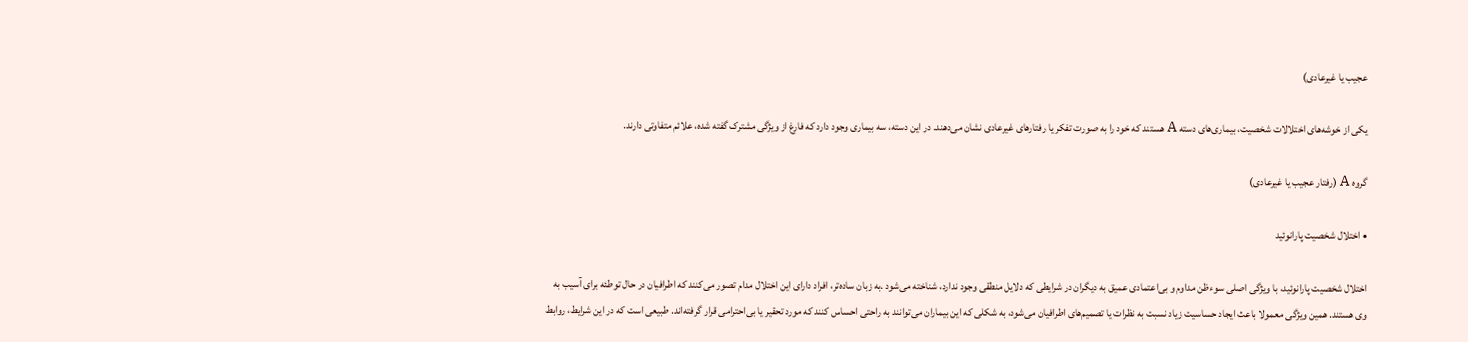عجیب یا غیرعادی)

یکی از خوشه‌های اختلالات شخصیت، بیماری‌های دسته A هستند که خود را به صورت تفکر یا رفتارهای غیرعادی نشان می‌دهند. در این دسته، سه بیماری وجود دارد که فارغ از ویژگی مشترک گفته شده، علائم متفاوتی دارند.

گروه A (رفتار عجیب یا غیرعادی)

• اختلال شخصیت پارانوئید

اختلال شخصیت پارانوئید، با ویژگی اصلی سوءظن مداوم و بی‌اعتمادی عمیق به دیگران در شرایطی که دلایل منطقی وجود ندارد، شناخته می‌شود .به زبان ساده‌تر، افراد دارای این اختلال مدام تصور می‌کنند که اطرافیان در حال توطئه برای آسیب به وی هستند. همین ویژگی معمولا باعث ایجاد حساسیت زیاد نسبت به نظرات یا تصمیم‌های اطرافیان می‌شود، به شکلی که این بیماران می‌توانند به راحتی احساس کنند که مورد تحقیر یا بی‌احترامی قرار گرفته‌اند. طبیعی است که در این شرایط، روابط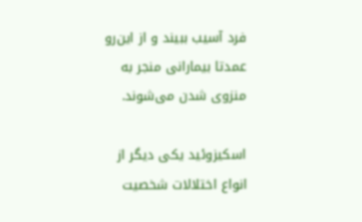فرد آسیب ببیند و از این‌رو عمدتا بیمارانی منجر به منزوی شدن می‌شوند.

اسکیزوئید یکی دیگر از انواع اختلالات شخصیت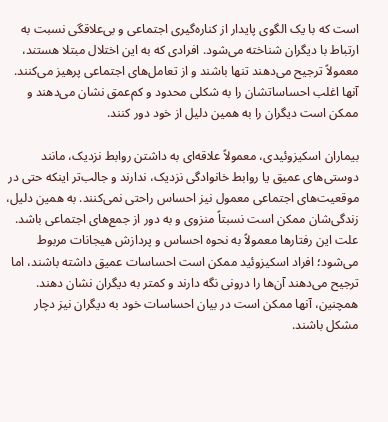است که با یک الگوی پایدار از کناره‌گیری اجتماعی و بی‌علاقگی نسبت به ارتباط با دیگران شناخته می‌شود. افرادی که به این اختلال مبتلا هستند، معمولاً ترجیح می‌دهند تنها باشند و از تعامل‌های اجتماعی پرهیز می‌کنند. آنها اغلب احساساتشان را به شکلی محدود و کم‌عمق نشان می‌دهند و ممکن است دیگران را به همین دلیل از خود دور کنند.

بیماران اسکیزوئیدی، معمولاً علاقه‌ای به داشتن روابط نزدیک، مانند دوستی‌های عمیق یا روابط خانوادگی نزدیک، ندارند و جالب‌تر اینکه حتی در موقعیت‌های اجتماعی معمول نیز احساس راحتی نمی‌کنند. به همین دلیل، زندگی‌شان ممکن است نسبتاً منزوی و به دور از جمع‌های اجتماعی باشد. علت این رفتارها معمولاً به نحوه احساس و پردازش هیجانات مربوط می‌شود؛ افراد اسکیزوئید ممکن است احساسات عمیق داشته باشند، اما ترجیح می‌دهند آن‌ها را درونی نگه دارند و کمتر به دیگران نشان دهند. همچنین، آنها ممکن است در بیان احساسات خود به دیگران نیز دچار مشکل باشند.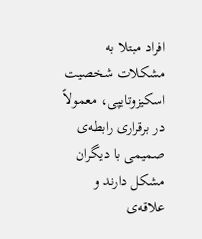افراد مبتلا به مشکلات شخصیت اسکیزوتایپی، معمولاً در برقراری رابطه‌ی صمیمی با دیگران مشکل دارند و علاقه‌ی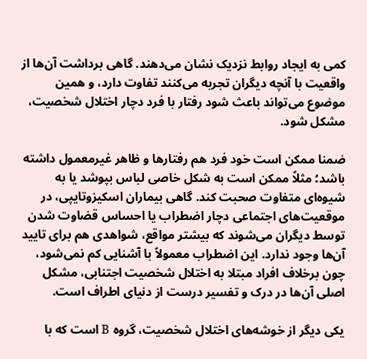کمی به ایجاد روابط نزدیک نشان می‌دهند. گاهی برداشت آن‌ها از واقعیت با آنچه دیگران تجربه می‌کنند تفاوت دارد، و همین موضوع می‌تواند باعث شود رفتار با فرد دچار اختلال شخصیت، مشکل شود.

ضمنا ممکن است خود فرد هم رفتارها و ظاهر غیرمعمول داشته باشد؛ مثلاً ممکن است به شکل خاصی لباس بپوشد یا به شیوه‌ای متفاوت صحبت کند. گاهی بیماران اسکیزوتایپی، در موقعیت‌های اجتماعی دچار اضطراب یا احساس قضاوت شدن توسط دیگران می‌شوند که بیشتر مواقع، شواهدی هم برای تایید آن‌ها وجود ندارد. این اضطراب معمولاً با آشنایی کم نمی‌شود، چون برخلاف افراد مبتلا به اختلال شخصیت اجتنابی، مشکل اصلی آن‌ها در درک و تفسیر درست از دنیای اطراف است.

یکی دیگر از خوشه‌های اختلال شخصیت، گروه B است که با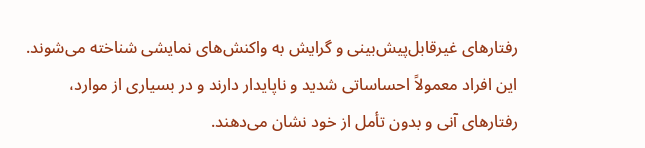رفتارهای غیرقابل‌پیش‌بینی و گرایش به واکنش‌های نمایشی شناخته می‌شوند. این افراد معمولاً احساساتی شدید و ناپایدار دارند و در بسیاری از موارد، رفتارهای آنی و بدون تأمل از خود نشان می‌دهند.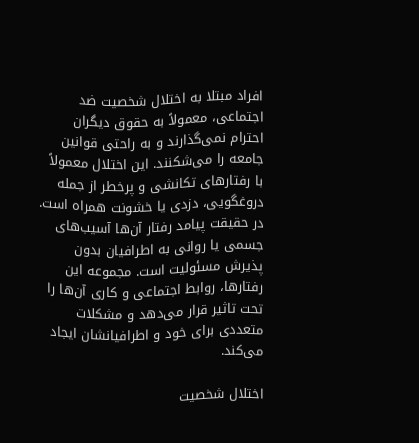افراد مبتلا به اختلال شخصیت ضد اجتماعی، معمولاً به حقوق دیگران احترام نمی‌گذارند و به راحتی قوانین جامعه را می‌شکنند. این اختلال معمولاً با رفتارهای تکانشی و پرخطر از جمله دروغگویی، دزدی یا خشونت همراه است. در حقیقت پیامد رفتار آن‌ها آسیب‌های جسمی یا روانی به اطرافیان بدون پذیرش مسئولیت است. مجموعه این رفتارها، روابط اجتماعی و کاری آن‌ها را تحت تاثیر قرار می‌دهد و مشکلات متعددی برای خود و اطرافیانشان ایجاد می‌کند.

اختلال شخصیت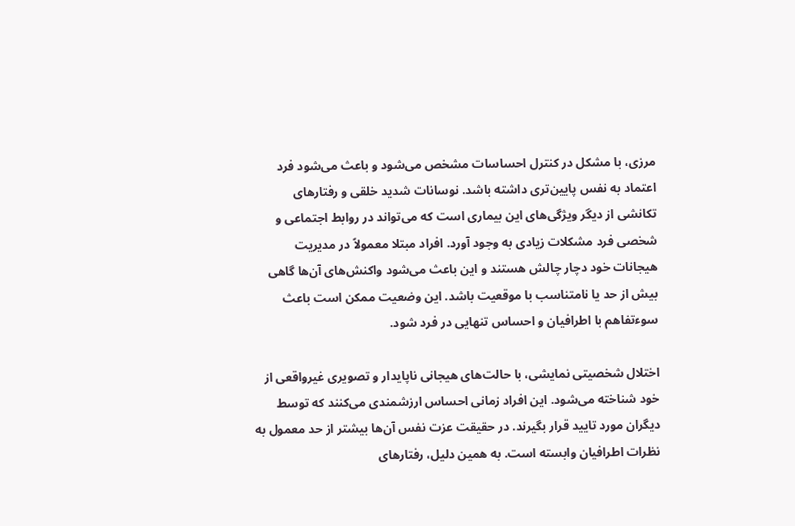مرزی، با مشکل در کنترل احساسات مشخص می‌شود و باعث می‌شود فرد اعتماد به نفس پایین‌تری داشته باشد. نوسانات شدید خلقی و رفتارهای تکانشی از دیگر ویژگی‌های این بیماری است که می‌تواند در روابط اجتماعی و شخصی فرد مشکلات زیادی به وجود آورد. افراد مبتلا معمولاً در مدیریت هیجانات خود دچار چالش هستند و این باعث می‌شود واکنش‌های آن‌ها گاهی بیش از حد یا نامتناسب با موقعیت باشد. این وضعیت ممکن است باعث سوءتفاهم با اطرافیان و احساس تنهایی در فرد شود.

اختلال شخصیتی نمایشی، با حالت‌های هیجانی ناپایدار و تصویری غیرواقعی از خود شناخته می‌شود. این افراد زمانی احساس ارزشمندی می‌کنند که توسط دیگران مورد تایید قرار بگیرند. در حقیقت عزت نفس آن‌ها بیشتر از حد معمول به نظرات اطرافیان وابسته است. به همین دلیل، رفتارهای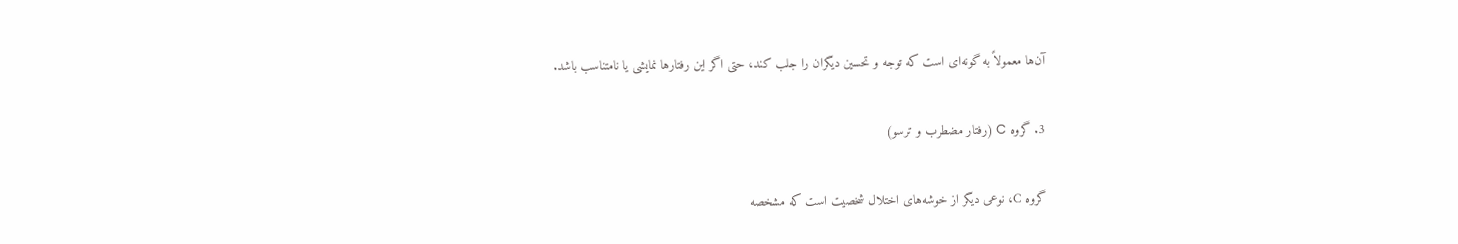آن‌ها معمولاً به گونه‌ای است که توجه و تحسین دیگران را جلب کند، حتی اگر این رفتارها نمایشی یا نامتناسب باشد.

3. گروه C (رفتار مضطرب و ترسو)

گروه C، نوعی دیگر از خوشه‌های اختلال شخصیت است که مشخصه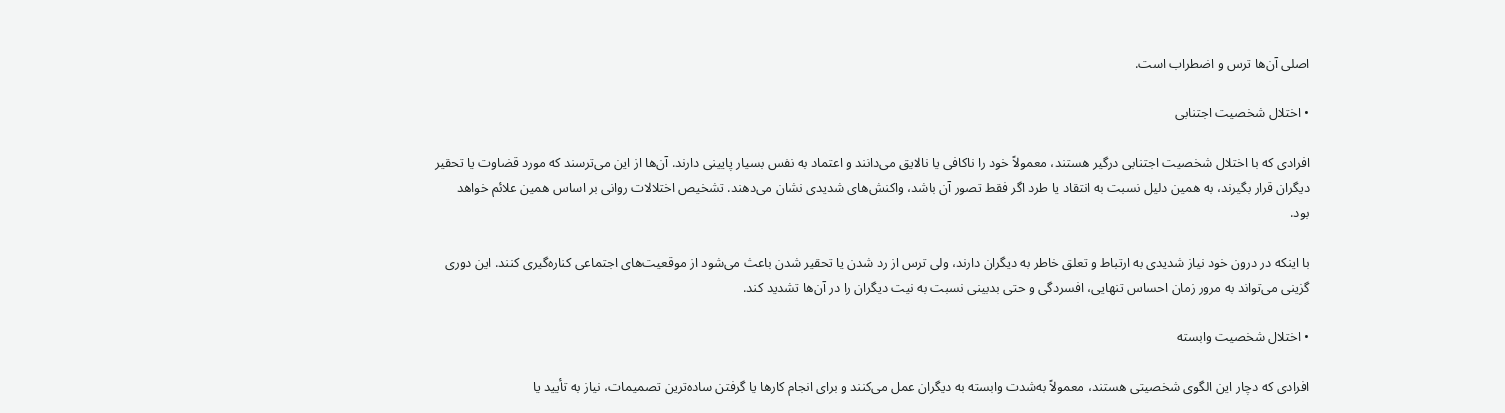اصلی آن‌ها ترس و اضطراب است.

• اختلال شخصیت اجتنابی

افرادی که با اختلال شخصیت اجتنابی درگیر هستند، معمولاً خود را ناکافی یا نالایق می‌دانند و اعتماد به نفس بسیار پایینی دارند. آن‌ها از این می‌ترسند که مورد قضاوت یا تحقیر دیگران قرار بگیرند، به همین دلیل نسبت به انتقاد یا طرد اگر فقط تصور آن باشد، واکنش‌های شدیدی نشان می‌دهند. تشخیص اختلالات روانی بر اساس همین علائم خواهد بود.

با اینکه در درون خود نیاز شدیدی به ارتباط و تعلق خاطر به دیگران دارند، ولی ترس از رد شدن یا تحقیر شدن باعث می‌شود از موقعیت‌های اجتماعی کناره‌گیری کنند. این دوری گزینی می‌تواند به مرور زمان احساس تنهایی، افسردگی و حتی بدبینی نسبت به نیت دیگران را در آن‌ها تشدید کند.

• اختلال شخصیت وابسته

افرادی که دچار این الگوی شخصیتی هستند، معمولاً به‌شدت وابسته به دیگران عمل می‌کنند و برای انجام کارها یا گرفتن ساده‌ترین تصمیمات، نیاز به تأیید یا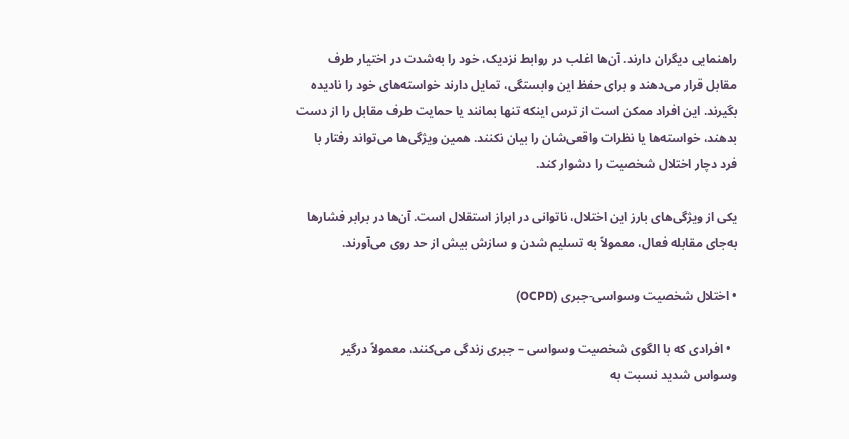راهنمایی دیگران دارند. آن‌ها اغلب در روابط نزدیک، خود را به‌شدت در اختیار طرف مقابل قرار می‌دهند و برای حفظ این وابستگی، تمایل دارند خواسته‌های خود را نادیده بگیرند. این افراد ممکن است از ترس اینکه تنها بمانند یا حمایت طرف مقابل را از دست بدهند، خواسته‌ها یا نظرات واقعی‌شان را بیان نکنند. همین ویژگی‌ها می‌تواند رفتار با فرد دچار اختلال شخصیت را دشوار کند.

یکی از ویژگی‌های بارز این اختلال، ناتوانی در ابراز استقلال است. آن‌ها در برابر فشارها به‌جای مقابله فعال، معمولاً به تسلیم شدن و سازش بیش از حد روی می‌آورند.

• اختلال شخصیت وسواسی-جبری (OCPD)

  • افرادی که با الگوی شخصیت وسواسی – جبری زندگی می‌کنند، معمولاً درگیر وسواس شدید نسبت به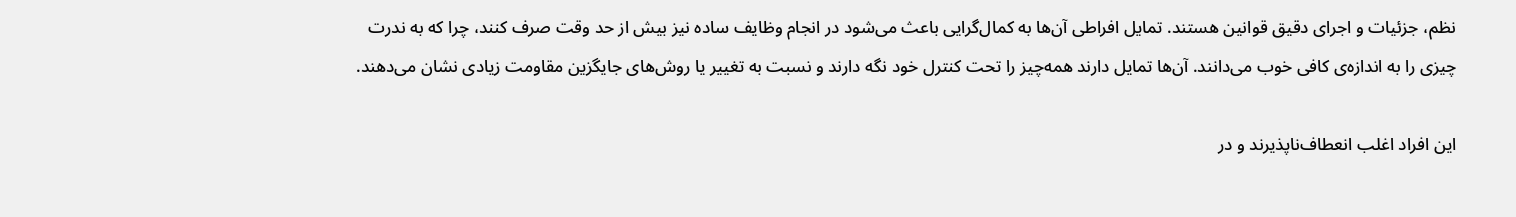نظم، جزئیات و اجرای دقیق قوانین هستند. تمایل افراطی آن‌ها به کمال‌گرایی باعث می‌شود در انجام وظایف ساده نیز بیش از حد وقت صرف کنند، چرا که به ندرت چیزی را به اندازه‌ی کافی خوب می‌دانند. آن‌ها تمایل دارند همه‌چیز را تحت کنترل خود نگه دارند و نسبت به تغییر یا روش‌های جایگزین مقاومت زیادی نشان می‌دهند.

این افراد اغلب انعطاف‌ناپذیرند و در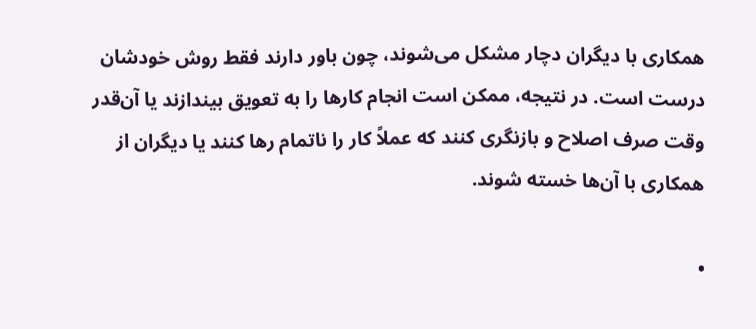همکاری با دیگران دچار مشکل می‌شوند، چون باور دارند فقط روش خودشان درست است. در نتیجه، ممکن است انجام کارها را به تعویق بیندازند یا آن‌قدر وقت صرف اصلاح و بازنگری کنند که عملاً کار را ناتمام رها کنند یا دیگران از همکاری با آن‌ها خسته شوند.

•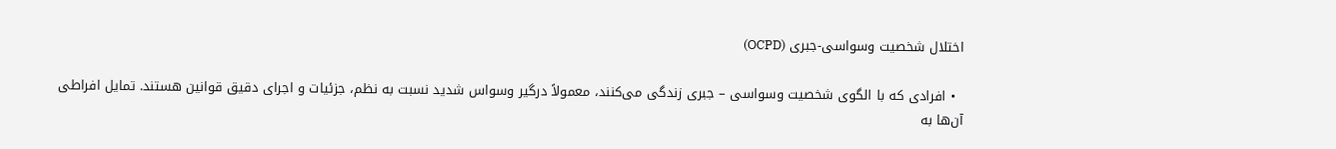اختلال شخصیت وسواسی-جبری (OCPD)

  • افرادی که با الگوی شخصیت وسواسی – جبری زندگی می‌کنند، معمولاً درگیر وسواس شدید نسبت به نظم، جزئیات و اجرای دقیق قوانین هستند. تمایل افراطی آن‌ها به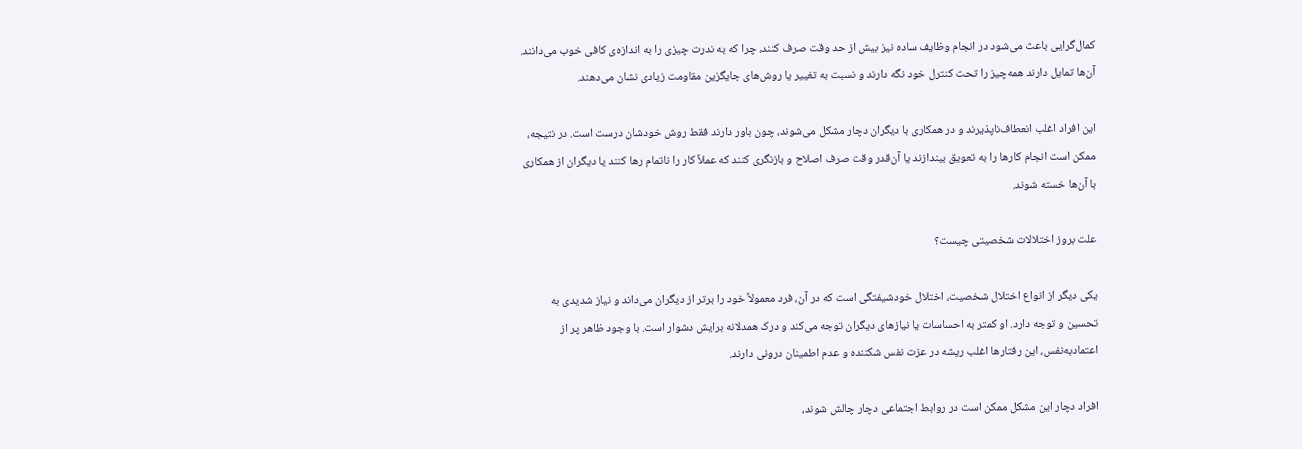کمال‌گرایی باعث می‌شود در انجام وظایف ساده نیز بیش از حد وقت صرف کنند، چرا که به ندرت چیزی را به اندازه‌ی کافی خوب می‌دانند. آن‌ها تمایل دارند همه‌چیز را تحت کنترل خود نگه دارند و نسبت به تغییر یا روش‌های جایگزین مقاومت زیادی نشان می‌دهند.

این افراد اغلب انعطاف‌ناپذیرند و در همکاری با دیگران دچار مشکل می‌شوند، چون باور دارند فقط روش خودشان درست است. در نتیجه، ممکن است انجام کارها را به تعویق بیندازند یا آن‌قدر وقت صرف اصلاح و بازنگری کنند که عملاً کار را ناتمام رها کنند یا دیگران از همکاری با آن‌ها خسته شوند.

علت بروز اختلالات شخصیتی چیست؟

یکی دیگر از انواع اختلال شخصیت، اختلال خودشیفتگی است که در آن، فرد معمولاً خود را برتر از دیگران می‌داند و نیاز شدیدی به تحسین و توجه دارد. او کمتر به احساسات یا نیازهای دیگران توجه می‌کند و درک همدلانه برایش دشوار است. با وجود ظاهر پر از اعتماد‌به‌نفس، این رفتارها اغلب ریشه در عزت نفس شکننده و عدم اطمینان درونی دارند.

افراد دچار این مشکل ممکن است در روابط اجتماعی دچار چالش شوند،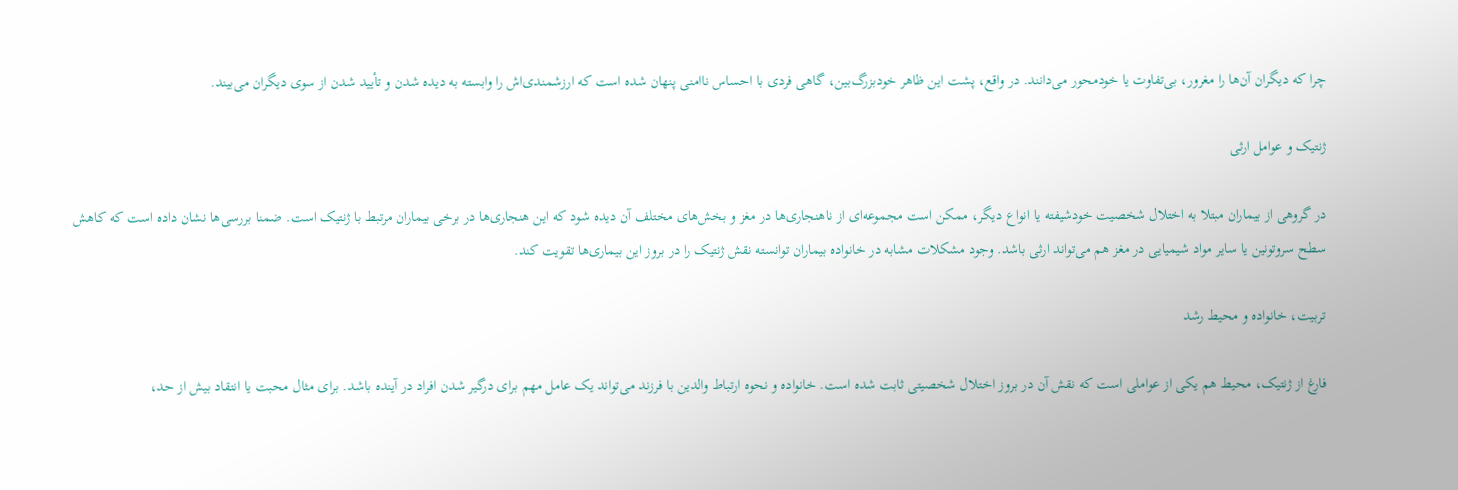چرا که دیگران آن‌ها را مغرور، بی‌تفاوت یا خودمحور می‌دانند. در واقع، پشت این ظاهر خودبزرگ‌بین، گاهی فردی با احساس ناامنی پنهان شده است که ارزشمندی‌اش را وابسته به دیده شدن و تأیید شدن از سوی دیگران می‌بیند.

ژنتیک و عوامل ارثی

در گروهی از بیماران مبتلا به اختلال شخصیت خودشیفته یا انواع دیگر، ممکن است مجموعه‌ای از ناهنجاری‌ها در مغز و بخش‌های مختلف آن دیده شود که این هنجاری‌ها در برخی بیماران مرتبط با ژنتیک است. ضمنا بررسی‌ها نشان داده است که کاهش سطح سروتونین یا سایر مواد شیمیایی در مغز هم می‌تواند ارثی باشد. وجود مشکلات مشابه در خانواده بیماران توانسته نقش ژنتیک را در بروز این بیماری‌ها تقویت کند.

تربیت، خانواده و محیط رشد

فارغ از ژنتیک، محیط هم یکی از عواملی است که نقش آن در بروز اختلال شخصیتی ثابت شده است. خانواده و نحوه ارتباط والدین با فرزند می‌تواند یک عامل مهم برای درگیر شدن افراد در آینده باشد. برای مثال محبت یا انتقاد بیش از حد،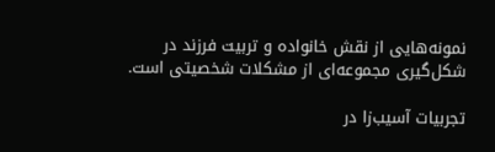نمونه‌هایی از نقش خانواده و تربیت فرزند در شکل‌گیری مجموعه‌ای از مشکلات شخصیتی است.

تجربیات آسیب‌زا در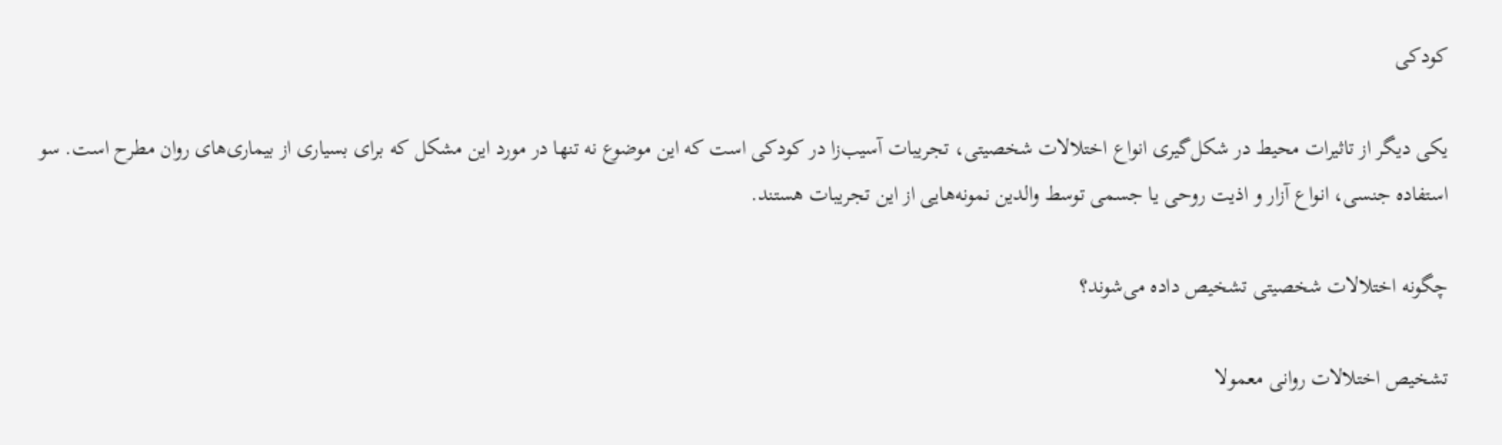کودکی

یکی دیگر از تاثیرات محیط در شکل‌گیری انواع اختلالات شخصیتی، تجریبات آسیب‌زا در کودکی است که این موضوع نه تنها در مورد این مشکل که برای بسیاری از بیماری‌های روان مطرح است. سو استفاده جنسی، انواع آزار و اذیت روحی یا جسمی توسط والدین نمونه‌هایی از این تجریبات هستند.

چگونه اختلالات شخصیتی تشخیص داده می‌شوند؟

تشخیص اختلالات روانی معمولا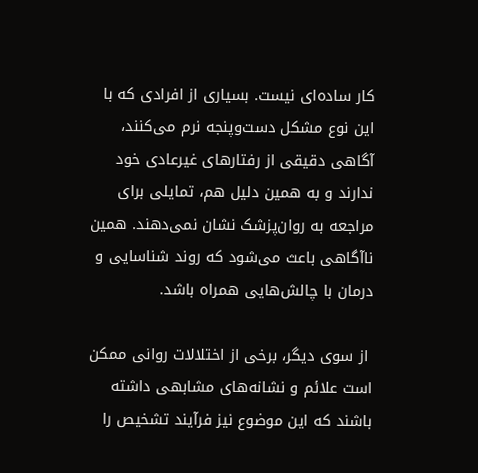کار ساده‌ای نیست. بسیاری از افرادی که با این نوع مشکل دست‌و‌پنجه نرم می‌کنند، آگاهی دقیقی از رفتارهای غیرعادی خود ندارند و به همین دلیل هم، تمایلی برای مراجعه به روان‌پزشک نشان نمی‌دهند. همین ناآگاهی باعث می‌شود که روند شناسایی و درمان با چالش‌هایی همراه باشد.

 از سوی دیگر، برخی از اختلالات روانی ممکن است علائم و نشانه‌های مشابهی داشته باشند که این موضوع نیز فرآیند تشخیص را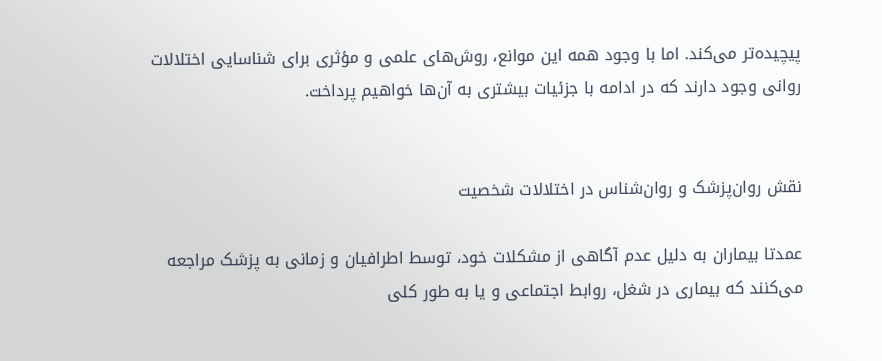پیچیده‌تر می‌کند. اما با وجود همه این موانع، روش‌های علمی و مؤثری برای شناسایی اختلالات روانی وجود دارند که در ادامه با جزئیات بیشتری به آن‌ها خواهیم پرداخت.


نقش روان‌پزشک و روان‌شناس در اختلالات شخصیت

عمدتا بیماران به دلیل عدم آگاهی از مشکلات خود، توسط اطرافیان و زمانی به پزشک مراجعه می‌کنند که بیماری در شغل، روابط اجتماعی و یا به طور کلی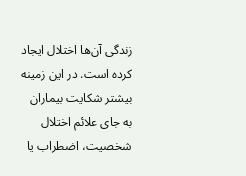زندگی آن‌ها اختلال ایجاد کرده است. در این زمینه بیشتر شکایت بیماران به جای علائم اختلال شخصیت، اضطراب یا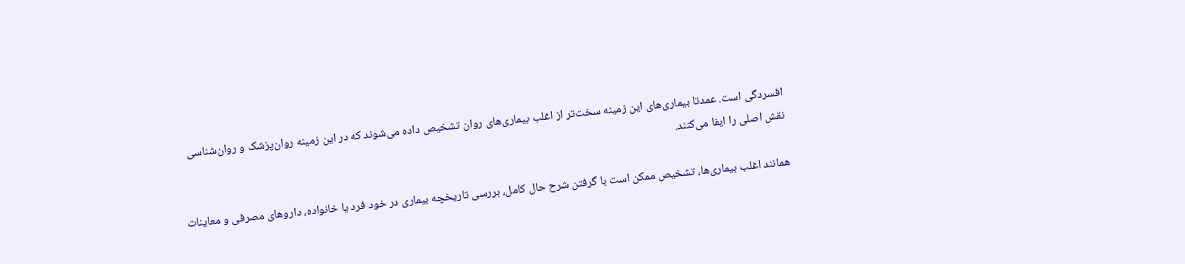افسردگی است. عمدتا بیماری‌های این زمینه سخت‌تر از اغلب بیماری‌های روان تشخیص داده می‌شوند که در این زمینه روان‌پزشک و روان‌شناسی نقش اصلی را ایفا می‌کنند.

همانند اغلب بیماری‌ها، تشخیص ممکن است با گرفتن شرح حال کامل، بررسی تاریخچه بیماری در خود فرد یا خانواده، داروهای مصرفی و معاینات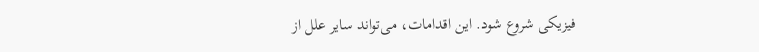فیزیکی شروع شود. این اقدامات، می‌تواند سایر علل از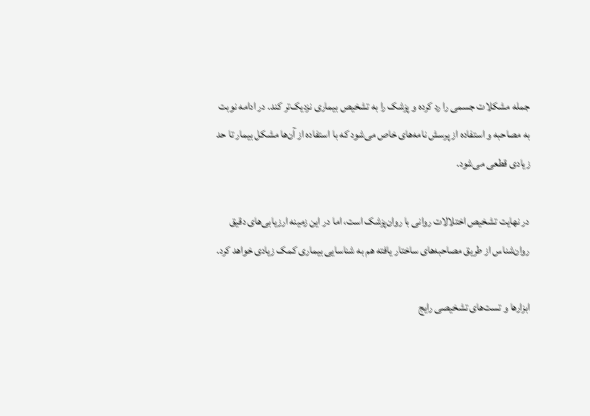جمله مشکلات جسمی را رد کرده و پزشک را به تشخیص بیماری نزدیک‌تر کند. در ادامه نوبت به مصاحبه و استفاده از پرسش نامه‌های خاص می‌شود که با استفاده از آن‌ها مشکل بیمار تا حد زیادی قطعی می‌شود.

در نهایت تشخیص اختلالات روانی با روان‌پزشک است، اما در این زمینه ارزیابی‌های دقیق روان‌شناس از طریق مصاحبه‌های ساختار یافته هم به شناسایی بیماری کمک زیادی خواهد کرد.

ابزارها و تست‌های تشخیصی رایج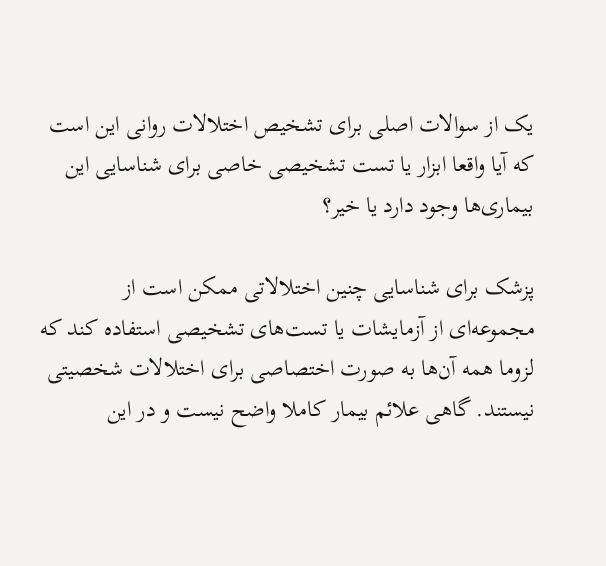یک از سوالات اصلی برای تشخیص اختلالات روانی این است که آیا واقعا ابزار یا تست تشخیصی خاصی برای شناسایی این بیماری‌ها وجود دارد یا خیر؟

پزشک برای شناسایی چنین اختلالاتی ممکن است از مجموعه‌ای از آزمایشات یا تست‌های تشخیصی استفاده کند که لزوما همه آن‌ها به صورت اختصاصی برای اختلالات شخصیتی نیستند. گاهی علائم بیمار کاملا واضح نیست و در این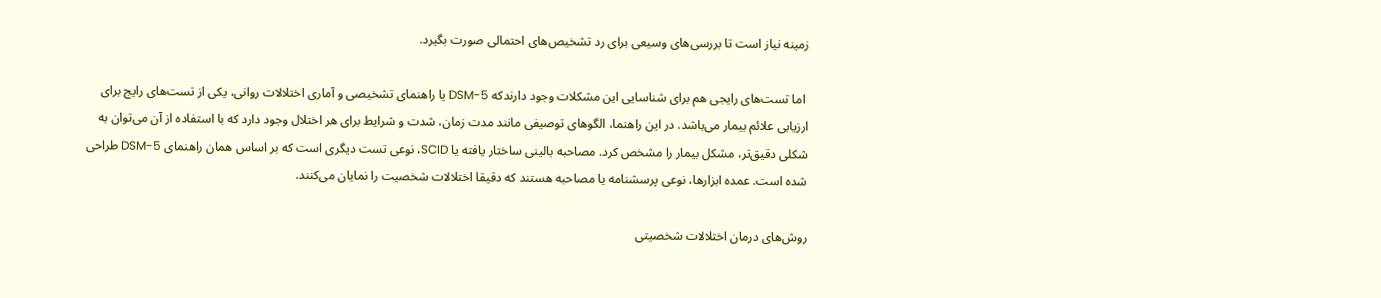زمینه نیاز است تا بررسی‌های وسیعی برای رد تشخیص‌های احتمالی صورت بگیرد.

 اما تست‌های رایجی هم برای شناسایی این مشکلات وجود دارندکه DSM-5 یا راهنمای تشخیصی و آماری اختلالات روانی، یکی از تست‌های رایج برای ارزیابی علائم بیمار می‌باشد. در این راهنما، الگو‌های توصیفی مانند مدت زمان، شدت و شرایط برای هر اختلال وجود دارد که با استفاده از آن می‌توان به شکلی دقیق‌تر، مشکل بیمار را مشخص کرد. مصاحبه بالینی ساختار یافته یا SCID، نوعی تست دیگری است که بر اساس همان راهنمای DSM-5 طراحی شده است. عمده ابزارها، نوعی پرسشنامه یا مصاحبه هستند که دقیقا‌ اختلالات شخصیت را نمایان می‌کنند.

روش‌های درمان اختلالات شخصیتی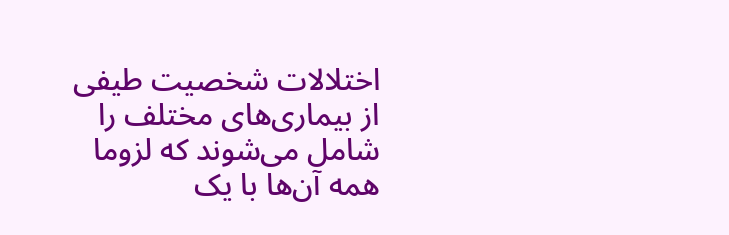اختلالات شخصیت طیفی از بیماری‌های مختلف را شامل می‌شوند که لزوما همه آن‌ها با یک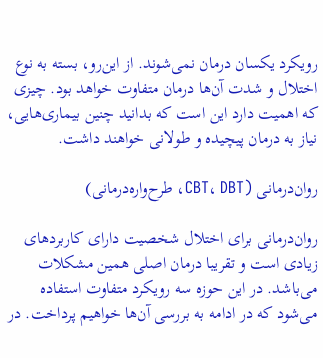رویکرد یکسان درمان نمی‌شوند. از این‌رو، بسته به نوع اختلال و شدت آن‌ها درمان‌ متفاوت خواهد بود. چیزی که اهمیت دارد این است که بدانید چنین بیماری‌هایی، نیاز به درمان پیچیده و طولانی خواهند داشت.

روان‌درمانی (CBT، DBT، طرح‌واره‌درمانی)

روان‌درمانی برای اختلال شخصیت دارای کاربردهای زیادی است و تقریبا درمان اصلی همین مشکلات می‌باشد. در این حوزه سه رویکرد متفاوت استفاده می‌شود که در ادامه به بررسی‌ آن‌ها خواهیم پرداخت. در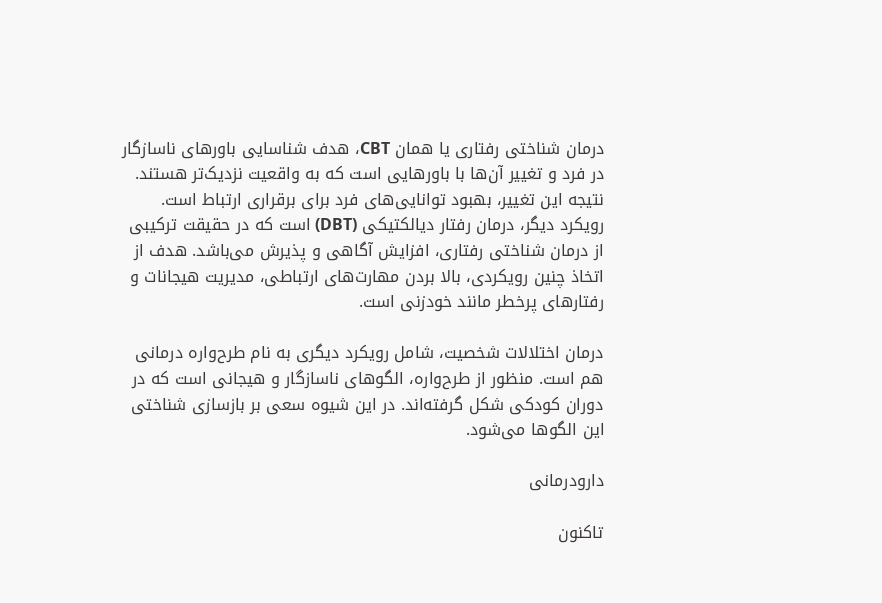درمان شناختی رفتاری یا همان CBT، هدف شناسایی باورهای ناسازگار در فرد و تغییر آن‌ها با باورهایی است که به واقعیت نزدیک‌تر هستند. نتیجه این تغییر، بهبود توانایی‌های فرد برای برقراری ارتباط است. رویکرد دیگر، درمان رفتار دیالکتیکی (DBT) است که در حقیقت ترکیبی از درمان شناختی رفتاری، افزایش آگاهی و پذیرش می‌باشد. هدف از اتخاذ چنین رویکردی، بالا بردن مهارت‌های ارتباطی، مدیریت هیجانات و رفتارهای پرخطر مانند خودزنی است.

درمان اختلالات شخصیت، شامل رویکرد دیگری به نام طرح‌واره درمانی هم است. منظور از طرح‌واره، الگوهای ناسازگار و هیجانی است که در دوران کودکی شکل گرفته‌اند. در این شیوه سعی بر بازسازی شناختی این الگوها می‌شود.

دارودرمانی

تاکنون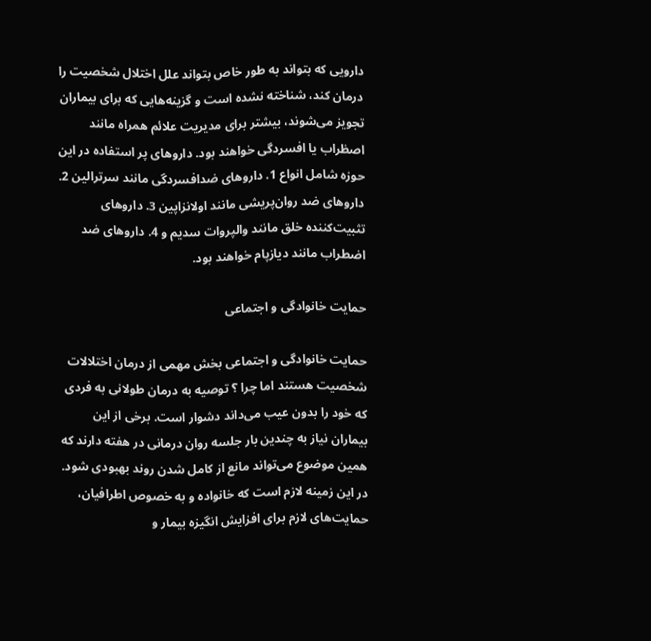دارویی که بتواند به طور خاص بتواند علل اختلال شخصیت را درمان کند، شناخته نشده است و گزینه‌هایی که برای بیماران تجویز می‌شوند، بیشتر برای مدیریت علائم همراه مانند اصظراب یا افسردگی خواهند بود. داروهای پر استفاده در این حوزه شامل انواع 1. داروهای ضدافسردگی مانند سرترالین 2. داروهای ضد روان‌پریشی مانند اولانزاپین 3. داروهای تثبیت‌کننده خلق مانند والپروات سدیم و 4. داروهای ضد اضطراب مانند دیازپام خواهند بود.

حمایت خانوادگی و اجتماعی

حمایت خانوادگی و اجتماعی بخش مهمی از درمان اختلالات شخصیت هستند اما چرا ؟ توصیه به درمان طولانی به فردی که خود را بدون عیب می‌داند دشوار است. برخی از این بیماران نیاز به چندین بار جلسه روان درمانی در هفته دارند که همین موضوع می‌تواند مانع از کامل شدن روند بهبودی شود. در این زمینه لازم است که خانواده و به خصوص اطرافیان، حمایت‌های لازم برای افزایش انگیزه بیمار و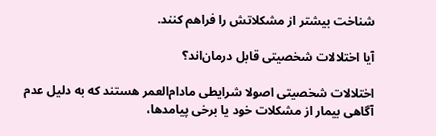شناخت بیشتر از مشکلاتش را فراهم کنند.

آیا اختلالات شخصیتی قابل درمان‌اند؟

اختلالات شخصیتی اصولا شرایطی مادام‌العمر هستند که به دلیل عدم آگاهی بیمار از مشکلات خود یا برخی پیامد‌ها،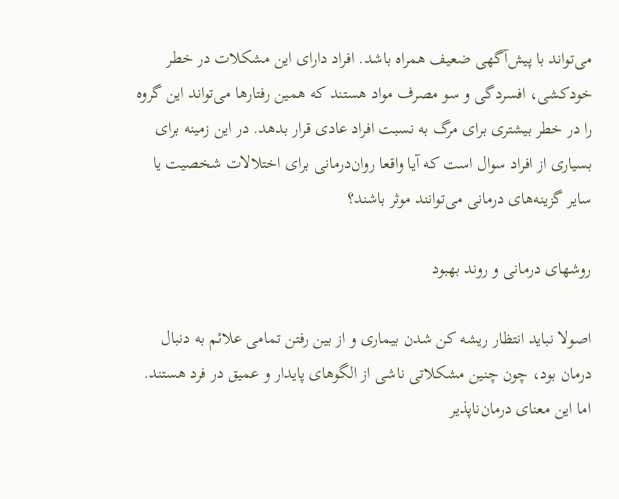می‌تواند با پیش‌آگهی ضعیف همراه باشد. افراد دارای این مشکلات در خطر خودکشی، افسردگی و سو مصرف مواد هستند که همین رفتارها می‌تواند این گروه را در خطر بیشتری برای مرگ به نسبت افراد عادی قرار بدهد. در این زمینه برای بسیاری از افراد سوال است که آیا واقعا روان‌درمانی برای اختلالات شخصیت یا سایر گزینه‌های درمانی می‌توانند موثر باشند؟

روشهای درمانی و روند بهبود

اصولا نباید انتظار ریشه کن شدن بیماری و از بین رفتن تمامی علائم به دنبال درمان بود، چون چنین مشکلاتی ناشی از الگوهای پایدار و عمیق در فرد هستند. اما این معنای درمان‌ناپذیر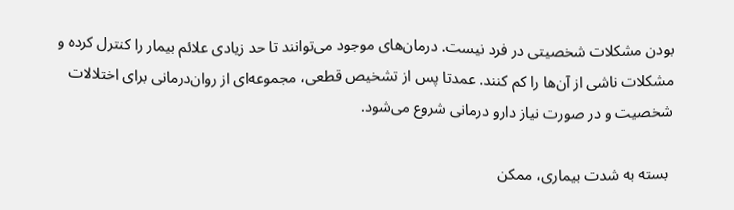بودن مشکلات شخصیتی در فرد نیست. درمان‌های موجود می‌توانند تا حد زیادی علائم بیمار را کنترل کرده و مشکلات ناشی از آن‌ها را کم کنند. عمدتا پس از تشخیص قطعی، مجموعه‌ای از روان‌درمانی برای اختلالات شخصیت و در صورت نیاز دارو درمانی شروع می‌شود.

 بسته به شدت بیماری، ممکن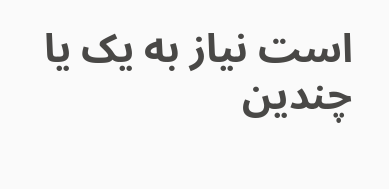است نیاز به یک یا چندین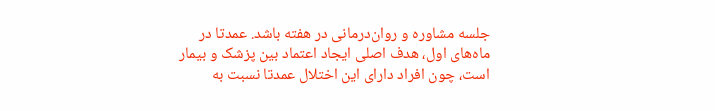جلسه مشاوره و روان‌درمانی در هفته باشد. عمدتا در ماه‌های اول، هدف اصلی ایجاد اعتماد بین پزشک و بیمار است، چون افراد دارای این اختلال عمدتا نسبت به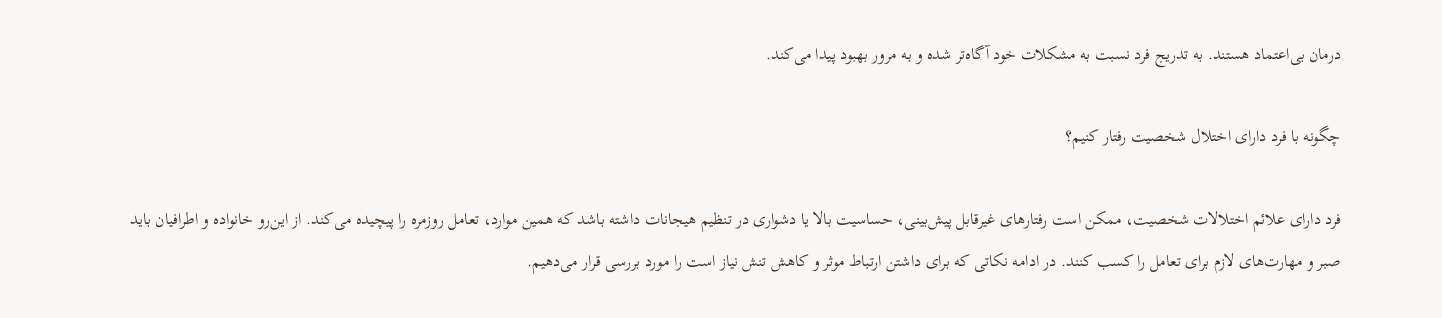درمان بی‌اعتماد هستند. به تدریج فرد نسبت به مشکلات خود آگاه‌تر شده و به مرور بهبود پیدا می‌کند.

چگونه با فرد دارای اختلال شخصیت رفتار کنیم؟

فرد دارای علائم اختلالات شخصیت، ممکن است رفتارهای غیرقابل پیش‌بینی، حساسیت بالا یا دشواری در تنظیم هیجانات داشته باشد که همین موارد، تعامل روزمره را پیچیده می‌کند. از این‌رو خانواده و اطرافیان باید صبر و مهارت‌های لازم برای تعامل را کسب کنند. در ادامه نکاتی که برای داشتن ارتباط موثر و کاهش تنش نیاز است را مورد بررسی قرار می‌دهیم.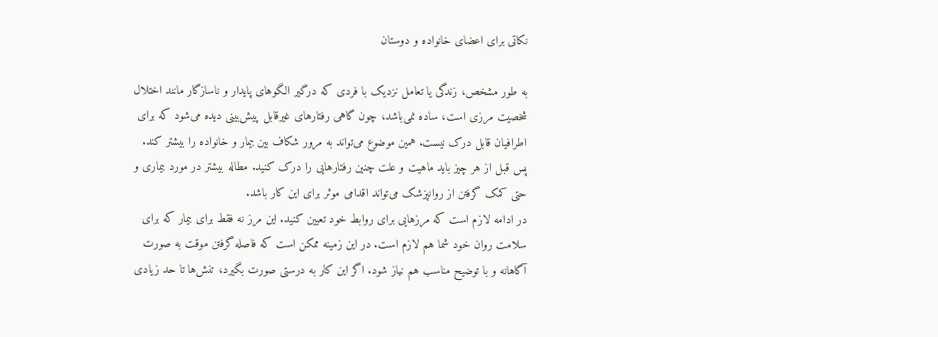نکاتی برای اعضای خانواده و دوستان

به طور مشخص، زندگی یا تعامل نزدیک با فردی که درگیر الگوهای پایدار و ناسازگار مانند اختلال شخصیت مرزی است، ساده نمی‌باشد، چون گاهی رفتارهای غیرقابل پیش‌بینی دیده می‌شود که برای اطرافیان قابل درک نیست. همین موضوع می‌تواند به مرور شکاف بین بیمار و خانواده را بیشتر کند. پس قبل از هر چیز باید ماهیت و علت چنین رفتارهایی را درک کنید. مطاله بیشتر در مورد بیماری و حتی کمک گرفتن از روانپزشک می‌تواند اقدامی موثر برای این کار باشد.
در ادامه لازم است که مرزهایی برای روابط خود تعیین کنید. این مرز نه فقط برای بیمار که برای سلامت روان خود شما هم لازم است. در این زمینه ممکن است که فاصله گرفتن موقت به صورت آگاهانه و با توضیح مناسب هم نیاز شود. اگر این کار به درستی صورت بگیرد، تنش‌ها تا حد زیادی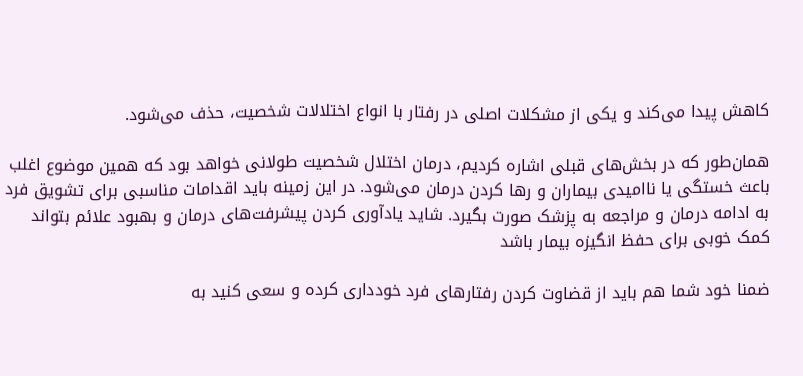کاهش پیدا می‌کند و یکی از مشکلات اصلی در رفتار با انواع اختلالات شخصیت، حذف می‌شود.

همان‌طور که در بخش‌های قبلی اشاره کردیم، درمان اختلال شخصیت طولانی خواهد بود که همین موضوع اغلب باعث خستگی یا ناامیدی بیماران و رها کردن درمان می‌شود. در این زمینه باید اقدامات مناسبی برای تشویق فرد به ادامه درمان و مراجعه به پزشک صورت بگیرد. شاید یادآوری کردن پیشرفت‌های درمان و بهبود علائم بتواند کمک خوبی برای حفظ انگیزه بیمار باشد

ضمنا خود شما هم باید از قضاوت کردن رفتارهای فرد خودداری کرده و سعی کنید به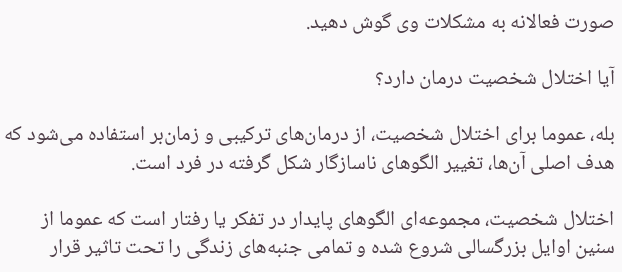صورت فعالانه به مشکلات وی گوش دهید.

آیا اختلال شخصیت درمان دارد؟

بله، عموما برای اختلال شخصیت، از درمان‌های ترکیبی و زمان‌بر استفاده می‌شود که هدف اصلی آن‌ها، تغییر الگوهای ناسازگار شکل گرفته در فرد است.

اختلال شخصیت، مجموعه‌ای الگوهای پایدار در تفکر یا رفتار است که عموما از سنین اوایل بزرگسالی شروع شده و تمامی جنبه‌های زندگی را تحت تاثیر قرار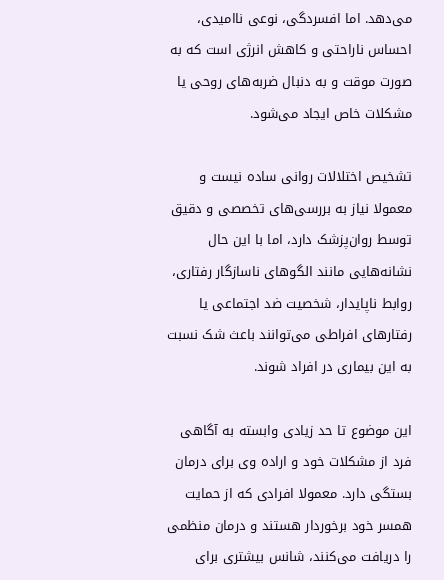می‌دهد. اما افسردگی، نوعی ناامیدی، احساس ناراحتی و کاهش انرژی است که به صورت موقت و به دنبال ضربه‌های روحی یا مشکلات خاص ایجاد می‌شود.

تشخیص اختلالات روانی ساده نیست و معمولا نیاز به بررسی‌های تخصصی و دقیق توسط روان‌پزشک دارد، اما با این حال نشانه‌هایی مانند الگوهای ناسازگار رفتاری، روابط ناپایدار، شخصیت ضد اجتماعی یا رفتارهای افراطی می‌توانند باعث شک نسبت به این بیماری در افراد شوند.

این موضوع تا حد زیادی وابسته به آگاهی فرد از مشکلات خود و اراده وی برای درمان بستگی دارد. معمولا افرادی که از حمایت همسر خود برخوردار هستند و درمان منظمی را دریافت می‌کنند، شانس بیشتری برای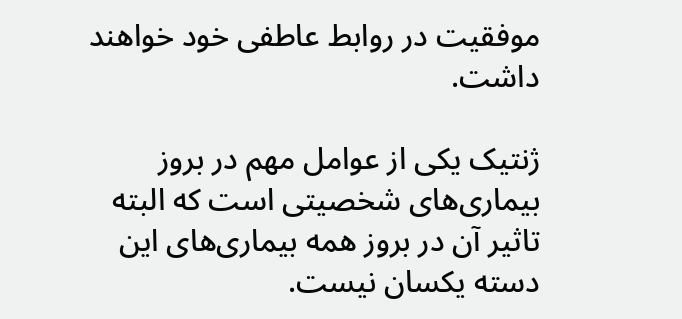موفقیت در روابط عاطفی خود خواهند داشت.

ژنتیک یکی از عوامل مهم در بروز بیماری‌های شخصیتی است که البته تاثیر آن‌ در بروز همه بیماری‌های این دسته یکسان نیست.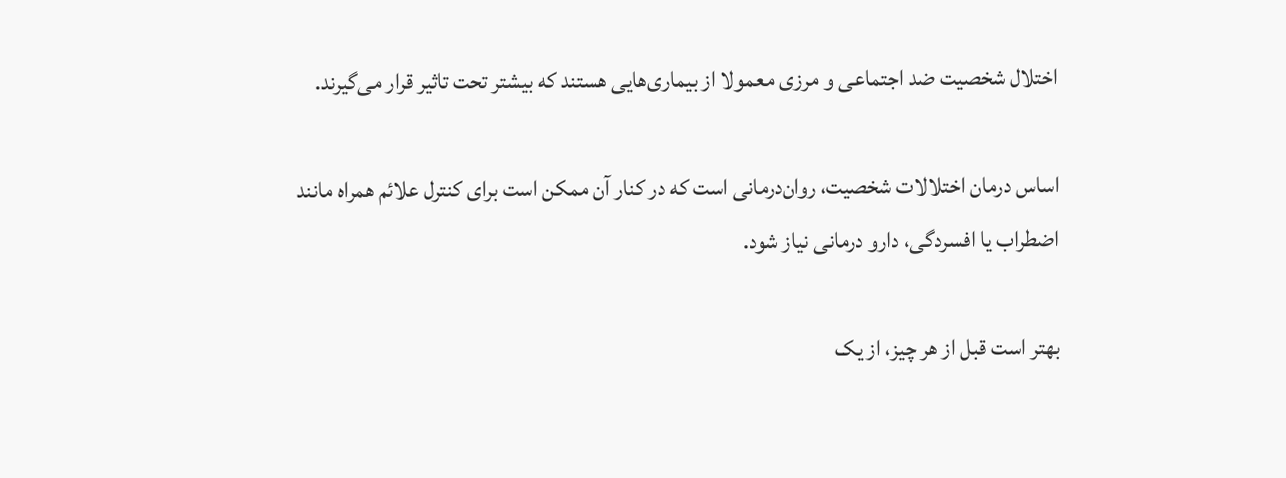اختلال شخصیت ضد اجتماعی و مرزی معمولا از بیماری‌هایی هستند که بیشتر تحت تاثیر قرار می‌گیرند.

اساس درمان اختلالات شخصیت، روان‌درمانی است که در کنار آن ممکن است برای کنترل علائم همراه مانند اضطراب یا افسردگی، دارو درمانی نیاز شود.

بهتر است قبل از هر چیز، از یک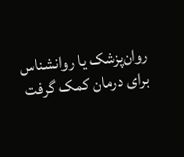روان‌پزشک یا روانشناس برای درمان کمک گرفت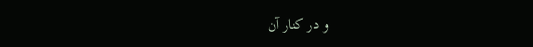و در کنار آن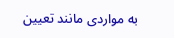به مواردی مانند تعیین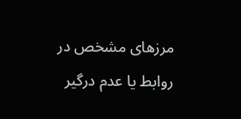مرزهای مشخص در روابط یا عدم درگیر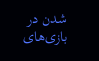شدن در بازی‌های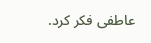عاطفی فکر کرد.